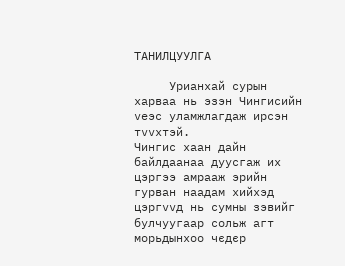ТАНИЛЦУУЛГА

     Урианхай сурын харваа нь эзэн Чингисийн vеэс уламжлагдаж ирсэн тvvхтэй.
Чингис хаан дайн байлдаанаа дуусгаж их цэргээ амрааж эрийн гурван наадам хийхэд цэргvvд нь сумны зэвийг булчуугаар сольж агт морьдынхоо чєдєр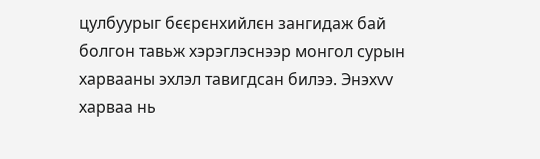цулбуурыг бєєрєнхийлєн зангидаж бай болгон тавьж хэрэглэснээр монгол сурын харвааны эхлэл тавигдсан билээ. Энэхvv харваа нь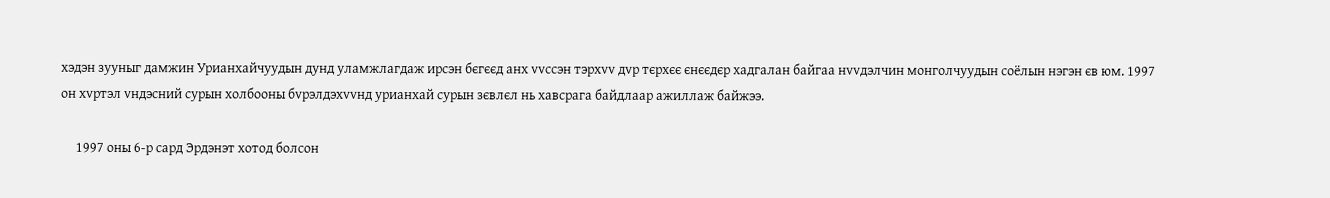хэдэн зууныг дамжин Урианхайчуудын дунд уламжлагдаж ирсэн бєгєєд анх vvссэн тэрхvv дvр тєрхєє єнєєдєр хадгалан байгаа нvvдэлчин монголчуудын соёлын нэгэн єв юм. 1997 он хvртэл vндэсний сурын холбооны бvрэлдэхvvнд урианхай сурын зєвлєл нь хавсрага байдлаар ажиллаж байжээ.

     1997 оны 6-р сард Эрдэнэт хотод болсон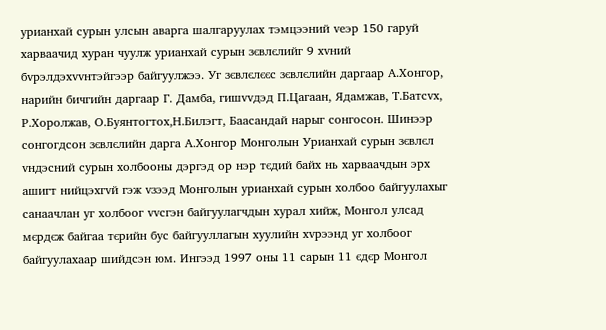урианхай сурын улсын аварга шалгаруулах тэмцээний vеэр 150 гаруй харваачид хуран чуулж урианхай сурын зєвлєлийг 9 хvний бvрэлдэхvvнтэйгээр байгуулжээ. Уг зєвлєлєєс зєвлєлийн даргаар А.Хонгор, нарийн бичгийн даргаар Г. Дамба, гишvvдэд П.Цагаан, Ядамжав, Т.Батсvх, Р.Хоролжав, О.Буянтогтох,Н.Билэгт, Баасандай нарыг сонгосон. Шинээр сонгогдсон зєвлєлийн дарга А.Хонгор Монголын Урианхай сурын зєвлєл vндэсний сурын холбооны дэргэд ор нэр тєдий байх нь харваачдын эрх ашигт нийцэхгvй гэж vзээд Монголын урианхай сурын холбоо байгуулахыг санаачлан уг холбоог vvсгэн байгуулагчдын хурал хийж, Монгол улсад мєрдєж байгаа тєрийн бус байгууллагын хуулийн хvрээнд уг холбоог байгуулахаар шийдсэн юм. Ингээд 1997 оны 11 сарын 11 єдєр Монгол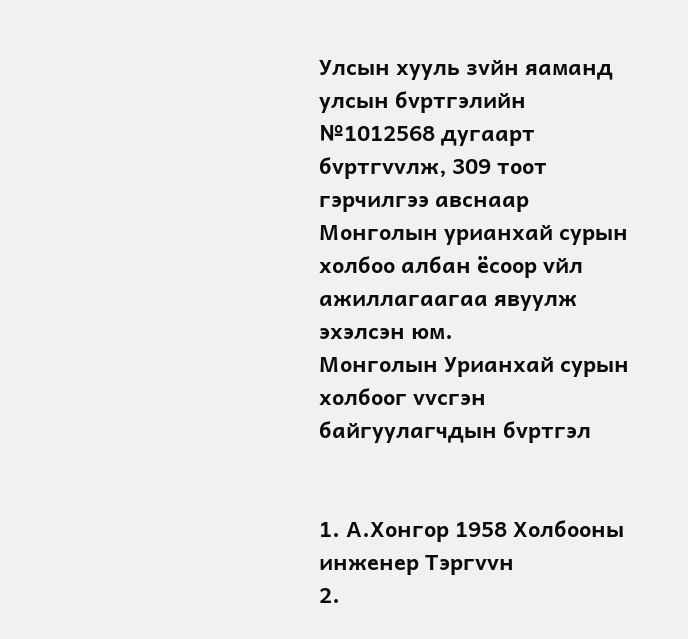Улсын хууль зvйн яаманд улсын бvртгэлийн №1012568 дугаарт бvртгvvлж, 309 тоот гэрчилгээ авснаар Монголын урианхай сурын холбоо албан ёсоор vйл ажиллагаагаа явуулж эхэлсэн юм.
Монголын Урианхай сурын холбоог vvсгэн байгуулагчдын бvртгэл


1. А.Хонгор 1958 Холбооны инженер Тэргvvн
2.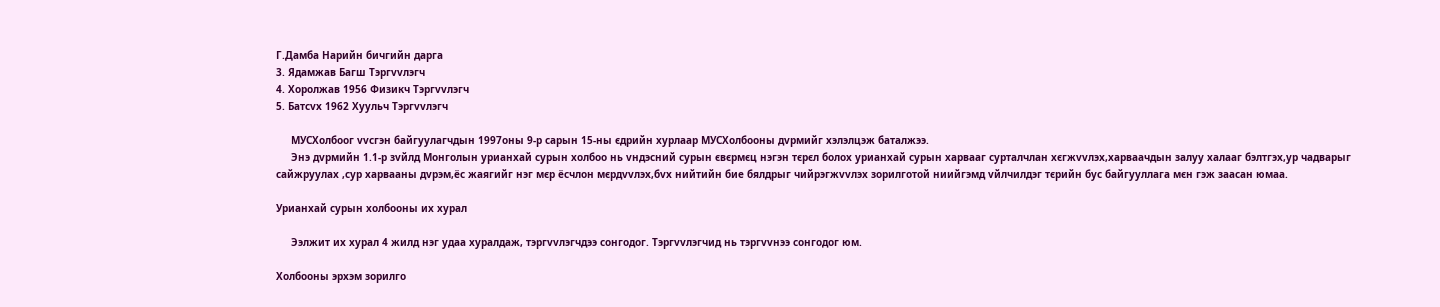Г.Дамба Нарийн бичгийн дарга
3. Ядамжав Багш Тэргvvлэгч
4. Хоролжав 1956 Физикч Тэргvvлэгч
5. Батсvх 1962 Хуульч Тэргvvлэгч

     МУСХолбоог vvсгэн байгуулагчдын 1997оны 9-р сарын 15-ны єдрийн хурлаар МУСХолбооны дvрмийг хэлэлцэж баталжээ.
     Энэ дvрмийн 1.1-р зvйлд Монголын урианхай сурын холбоо нь vндэсний сурын євєрмєц нэгэн тєрєл болох урианхай сурын харвааг сурталчлан хєгжvvлэх,харваачдын залуу халааг бэлтгэх,ур чадварыг сайжруулах ,сур харвааны дvрэм,ёс жаягийг нэг мєр ёсчлон мєрдvvлэх,бvх нийтийн бие бялдрыг чийрэгжvvлэх зорилготой ниийгэмд vйлчилдэг тєрийн бус байгууллага мєн гэж заасан юмаа.

Урианхай сурын холбооны их хурал

     Ээлжит их хурал 4 жилд нэг удаа хуралдаж, тэргvvлэгчдээ сонгодог. Тэргvvлэгчид нь тэргvvнээ сонгодог юм.

Холбооны эрхэм зорилго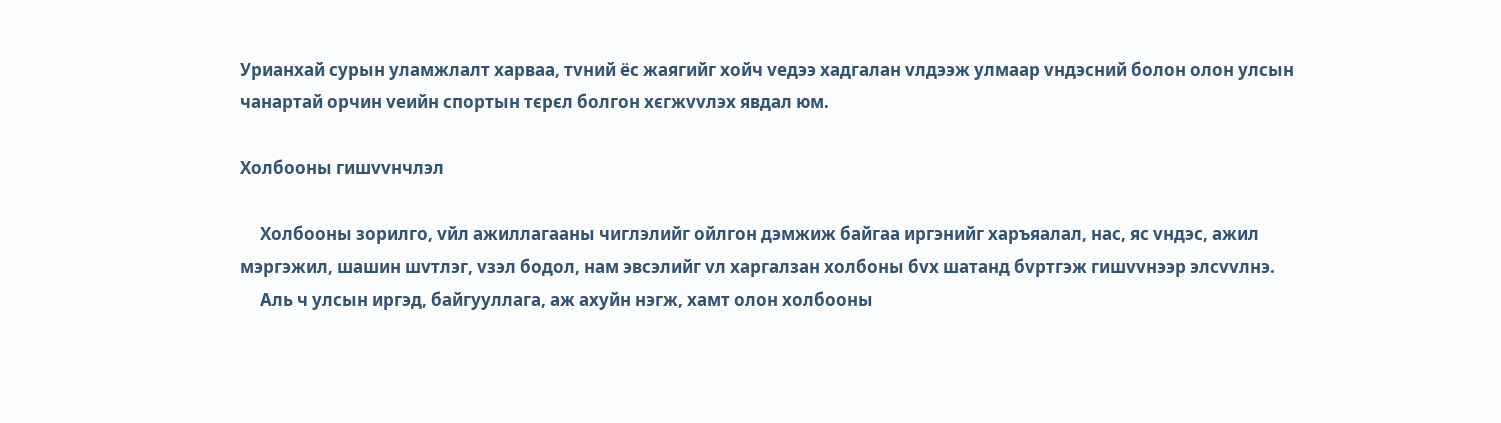Урианхай сурын уламжлалт харваа, тvний ёс жаягийг хойч vедээ хадгалан vлдээж улмаар vндэсний болон олон улсын чанартай орчин vеийн спортын тєрєл болгон хєгжvvлэх явдал юм.

Холбооны гишvvнчлэл

     Холбооны зорилго, vйл ажиллагааны чиглэлийг ойлгон дэмжиж байгаа иргэнийг харъяалал, нас, яс vндэс, ажил мэргэжил, шашин шvтлэг, vзэл бодол, нам эвсэлийг vл харгалзан холбоны бvх шатанд бvртгэж гишvvнээр элсvvлнэ.
     Аль ч улсын иргэд, байгууллага, аж ахуйн нэгж, хамт олон холбооны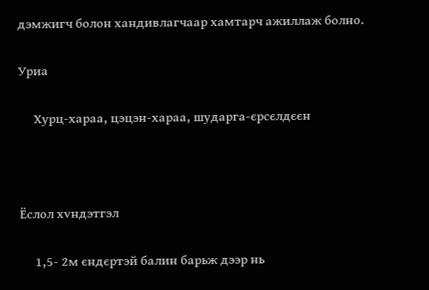дэмжигч болон хандивлагчаар хамтарч ажиллаж болно.

Уриа

     Хурц-хараа, цэцэн-хараа, шударга-єрсєлдєєн



Ёслол хvндэтгэл

     1,5- 2м єндєртэй балин барьж дээр нь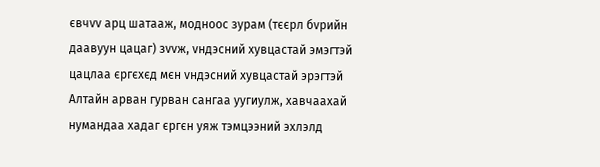євчvv арц шатааж, модноос зурам (тєєрл бvрийн даавуун цацаг) зvvж, vндэсний хувцастай эмэгтэй цацлаа єргєхєд мєн vндэсний хувцастай эрэгтэй Алтайн арван гурван сангаа уугиулж, хавчаахай нумандаа хадаг єргєн уяж тэмцээний эхлэлд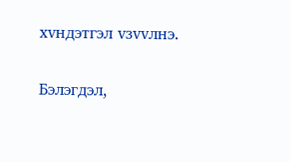хvндэтгэл vзvvлнэ.

Бэлэгдэл,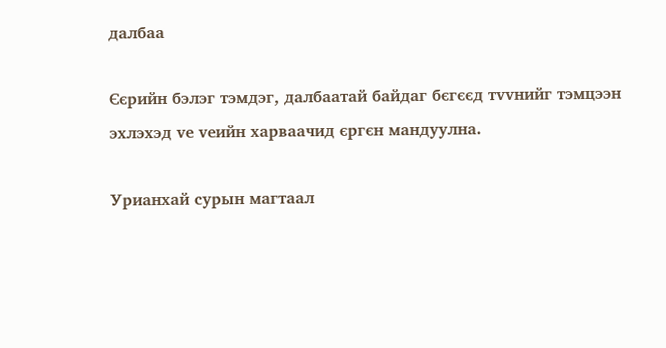далбаа

Єєрийн бэлэг тэмдэг, далбаатай байдаг бєгєєд тvvнийг тэмцээн эхлэхэд vе vеийн харваачид єргєн мандуулна.

Урианхай сурын магтаал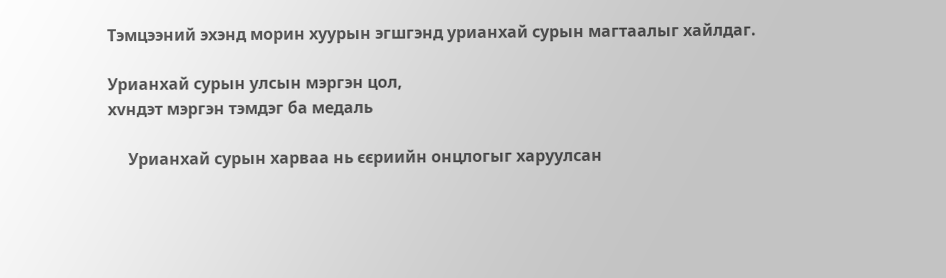Тэмцээний эхэнд морин хуурын эгшгэнд урианхай сурын магтаалыг хайлдаг.

Урианхай сурын улсын мэргэн цол,
хvндэт мэргэн тэмдэг ба медаль

     Урианхай сурын харваа нь єєриийн онцлогыг харуулсан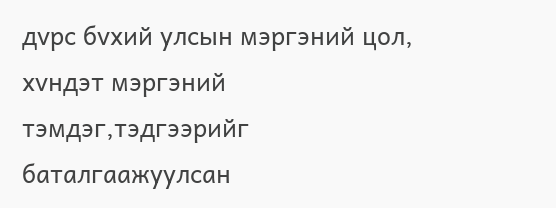дvрс бvхий улсын мэргэний цол, хvндэт мэргэний тэмдэг,тэдгээрийг баталгаажуулсан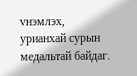vнэмлэх, урианхай сурын медальтай байдаг.